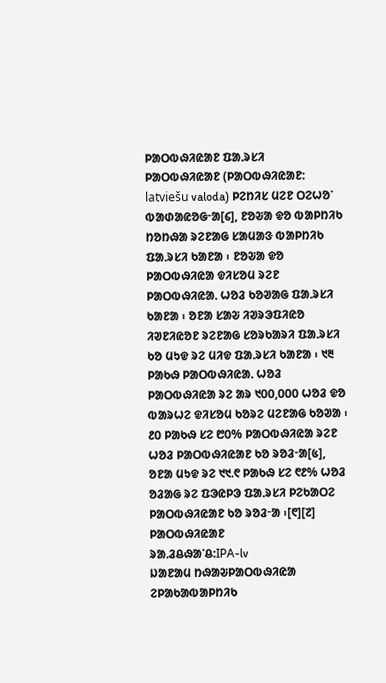ᱞᱟᱛᱵᱷᱤᱭᱟᱱ ᱯᱟᱹᱨᱥᱤ
ᱞᱟᱛᱵᱷᱤᱭᱟᱱ (ᱞᱟᱛᱵᱷᱤᱭᱟᱱ: latviešu valoda) ᱞᱮᱴᱤᱥ ᱢᱮᱱ ᱛᱮᱦᱚᱸ ᱵᱟᱰᱟᱭᱚᱜᱼᱟ[᱔], ᱱᱚᱶᱟ ᱫᱚ ᱵᱟᱞᱴᱤᱠ ᱴᱚᱴᱷᱟ ᱨᱮᱱᱟᱜ ᱥᱟᱢᱟᱝ ᱵᱟᱞᱴᱤᱠ ᱯᱟᱹᱨᱥᱤ ᱠᱟᱱᱟ ᱾ ᱱᱚᱶᱟ ᱫᱚ ᱞᱟᱛᱵᱷᱤᱭᱟ ᱫᱤᱥᱚᱢ ᱨᱮᱱ ᱞᱟᱛᱵᱷᱤᱭᱟᱹ ᱦᱚᱲ ᱠᱚᱣᱟᱜ ᱯᱟᱹᱨᱥᱤ ᱠᱟᱱᱟ ᱾ ᱚᱱᱟ ᱥᱟᱶ ᱤᱣᱨᱳᱯᱤᱭᱚ ᱤᱣᱱᱤᱭᱚᱱ ᱨᱮᱱᱟᱜ ᱥᱚᱨᱠᱟᱨᱤ ᱯᱟᱹᱨᱥᱤ ᱠᱚ ᱢᱩᱫ ᱨᱮ ᱢᱤᱫ ᱯᱟᱹᱨᱥᱤ ᱠᱟᱱᱟ ᱾ ᱑᱓ ᱞᱟᱠᱷ ᱞᱟᱛᱵᱷᱤᱭᱟᱹ ᱦᱚᱲ ᱞᱟᱛᱵᱷᱤᱭᱟ ᱨᱮ ᱟᱨ ᱑᱐᱐,᱐᱐᱐ ᱦᱚᱲ ᱫᱚ ᱵᱟᱨᱦᱮ ᱫᱤᱥᱚᱢ ᱠᱚᱨᱮ ᱢᱮᱱᱟᱜ ᱠᱚᱣᱟ ᱾ ᱒᱐ ᱞᱟᱠᱷ ᱥᱮ ᱘᱐% ᱞᱟᱛᱵᱷᱤᱭᱟ ᱨᱮᱱ ᱦᱚᱲ ᱞᱟᱛᱵᱷᱤᱭᱟᱱ ᱠᱚ ᱨᱚᱲᱼᱟ[᱕], ᱚᱱᱟ ᱢᱩᱫ ᱨᱮ ᱑᱑.᱖ ᱞᱟᱠᱷ ᱥᱮ ᱖᱒% ᱦᱚᱲ ᱚᱲᱟᱜ ᱨᱮ ᱯᱳᱭᱞᱳ ᱯᱟᱹᱨᱥᱤ ᱞᱮᱠᱟᱛᱮ ᱞᱟᱛᱵᱷᱤᱭᱟᱱ ᱠᱚ ᱨᱚᱲᱼᱟ ᱾[᱖][᱗]
ᱞᱟᱛᱵᱷᱤᱭᱟᱱ
ᱨᱟᱹᱲᱪᱷᱟᱸᱪ:IPA-lv
ᱡᱟᱱᱟᱢ ᱴᱷᱟᱶᱞᱟᱛᱵᱷᱤᱭᱟ
ᱮᱞᱟᱠᱟᱵᱟᱞᱴᱤᱠ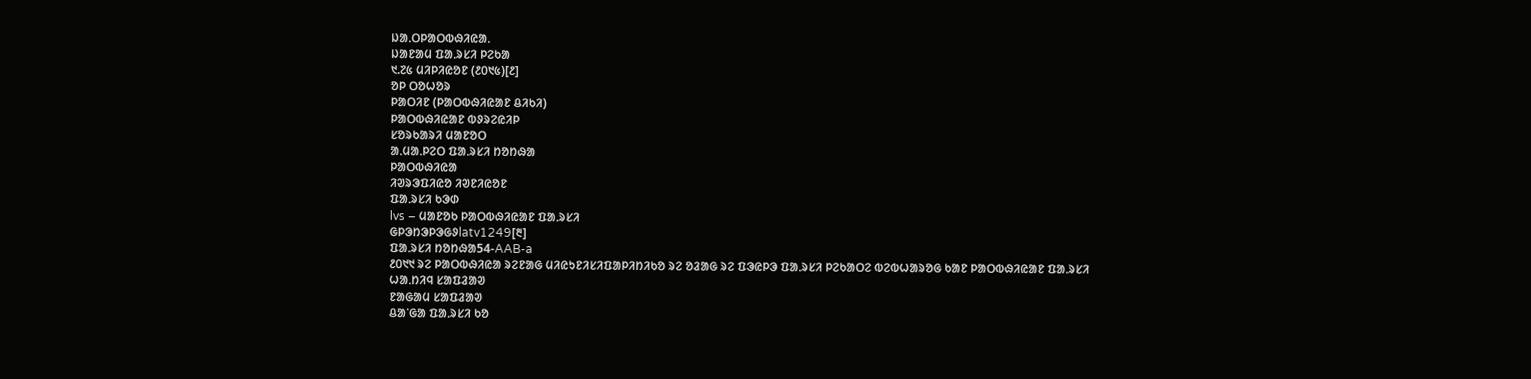ᱡᱟᱹᱛᱞᱟᱛᱵᱷᱤᱭᱟᱹ
ᱡᱟᱱᱟᱢ ᱯᱟᱹᱨᱥᱤ ᱞᱮᱠᱟ
᱑.᱗᱕ ᱢᱤᱞᱤᱭᱚᱱ (᱒᱐᱑᱕)[᱒]
ᱚᱞ ᱛᱚᱦᱚᱨ
ᱞᱟᱛᱤᱱ (ᱞᱟᱛᱵᱷᱤᱭᱟᱱ ᱪᱤᱠᱤ)
ᱞᱟᱛᱵᱷᱤᱭᱟᱱ ᱵᱽᱨᱮᱭᱤᱞ
ᱥᱚᱨᱠᱟᱨᱤ ᱢᱟᱱᱚᱛ
ᱟᱹᱢᱟᱹᱞᱮᱛ ᱯᱟᱹᱨᱥᱤ ᱴᱚᱴᱷᱟ
ᱞᱟᱛᱵᱷᱤᱭᱟ
ᱤᱣᱨᱳᱯᱤᱭᱚ ᱤᱣᱱᱤᱭᱚᱱ
ᱯᱟᱹᱨᱥᱤ ᱠᱳᱰ
lvs – ᱢᱟᱱᱚᱠ ᱞᱟᱛᱵᱷᱤᱭᱟᱱ ᱯᱟᱹᱨᱥᱤ
ᱜᱞᱳᱴᱳᱞᱳᱜᱽlatv1249[᱓]
ᱯᱟᱹᱨᱥᱤ ᱴᱚᱴᱷᱟ54-AAB-a
᱒᱐᱑᱑ ᱨᱮ ᱞᱟᱛᱵᱷᱤᱭᱟ ᱨᱮᱱᱟᱜ ᱢᱤᱭᱩᱱᱤᱥᱤᱯᱟᱞᱤᱴᱤᱠᱚ ᱨᱮ ᱚᱲᱟᱜ ᱨᱮ ᱯᱳᱭᱞᱳ ᱯᱟᱹᱨᱥᱤ ᱞᱮᱠᱟᱛᱮ ᱵᱮᱵᱦᱟᱨᱚᱜ ᱠᱟᱱ ᱞᱟᱛᱵᱷᱤᱭᱟᱱ ᱯᱟᱹᱨᱥᱤ
ᱦᱟᱹᱴᱤᱧ ᱥᱟᱯᱲᱟᱣ
ᱱᱟᱜᱟᱢ ᱥᱟᱯᱲᱟᱣ
ᱪᱟᱸᱜᱟ ᱯᱟᱹᱨᱥᱤ ᱠᱚ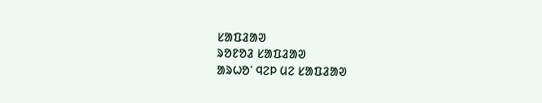ᱥᱟᱯᱲᱟᱣ
ᱨᱚᱱᱚᱲ ᱥᱟᱯᱲᱟᱣ
ᱟᱨᱦᱚᱸ ᱧᱮᱞ ᱢᱮ ᱥᱟᱯᱲᱟᱣ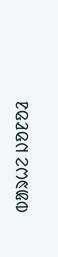ᱵᱟᱨᱦᱮ ᱡᱚᱱᱚᱲ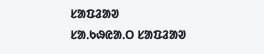ᱥᱟᱯᱲᱟᱣ
ᱥᱟᱹᱠᱷᱭᱟᱹᱛ ᱥᱟᱯᱲᱟᱣ